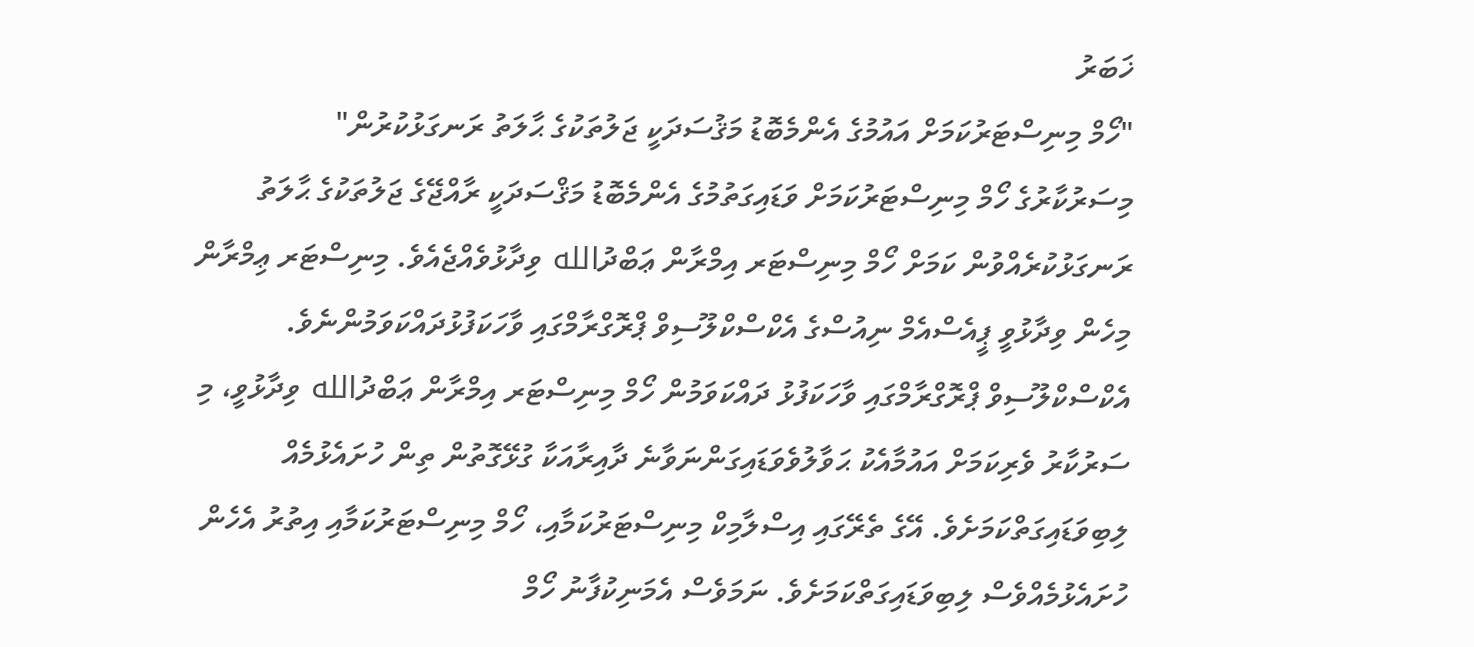ޚަބަރު
"ހޯމް މިނިސްޓަރުކަމަށް އައުމުގެ އެންމެބޮޑު މަޤުސަދަކީ ޖަލުތަކުގެ ޙާލަތު ރަނގަޅުކުރުން"
މިސަރުކާރުގެ ހޯމް މިނިސްޓަރުކަމަށް ވަޑައިގަތުމުގެ އެންމެބޮޑު މަޤްސަދަކީ ރާއްޖޭގެ ޖަލުތަކުގެ ޙާލަތު ރަނގަޅުކުރެއްވުން ކަމަށް ހޯމް މިނިސްޓަރ އިމްރާން ޢަބްދުالله ވިދާޅުވެއްޖެއެވެ. މިނިސްޓަރ ޢިމްރާން މިހެން ވިދާޅުވީ ޕީއެސްއެމް ނިއުސްގެ އެކްސްކްލޫސިވް ޕްރޮގްރާމްގައި ވާހަކަފުޅުދައްކަވަމުންނެވެ.
އެކްސްކްލޫސިވް ޕްރޮގްރާމްގައި ވާހަކަފުޅު ދައްކަވަމުން ހޯމް މިނިސްޓަރ އިމްރާން ޢަބްދުالله ވިދާޅުވީ، މި ސަރުކާރު ވެރިކަމަށް އައުމާއެކު ޙަވާލުވެވަޑައިގަންނަވާނެ ދާއިރާއަކާ ގުޅޭގޮތުން ތިން ހުށައެޅުމެއް ލިބިވަޑައިގަތްކަމަށެވެ. އޭގެ ތެރޭގައި އިސްލާމިކް މިނިސްޓަރުކަމާއި، ހޯމް މިނިސްޓަރުކަމާއި އިތުރު އެހެން ހުށައެޅުމެއްވެސް ލިބިވަޑައިގަތްކަމަށެވެ. ނަމަވެސް އެމަނިކުފާނު ހޯމް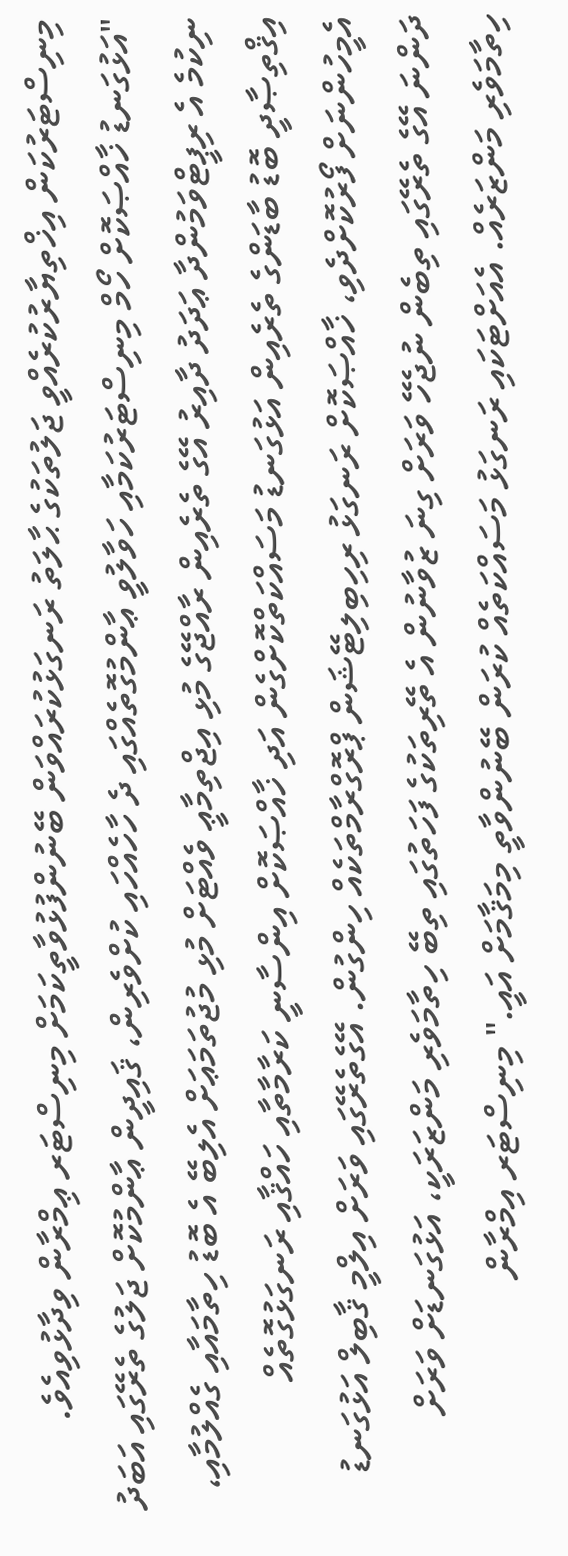މިނިސްޓަރުކަން އިޚްތިޔާރުކުރެއްވީ ޖަލުތަކުގެ ޙާލަތު ރަނގަޅުކުރައްވަން ބޭނުންފުޅުވާތީކަމަށް މިނިސްޓަރ ޢިމްރާން ވިދާޅުވިއެވެ.
"އަޅުގަނޑު ޚާއްޞަކޮށް ހޯމް މިނިސްޓަރުކަމާއި ހަވާލުވީ ޢާންމުގޮތެއްގައި ދެ ހާހެއްހައި ކުށްވެރިން، ޤައިދީން ޢާންމުކޮށް ޖަލުގެ ތެރޭގައި އަބަދު ނިކުމެ އެ ރިޕީޓްވަމުންދާ ޢަދަދު ދާއިރު އޭގެ ތެރެއިން ރާއްޖޭގެ މުޅި އިޖްތިމާޢީ ވެއްޓަށް މުޅި މުޖުތަމަޢަށް އެލިބޭ އެ ބޮޑު ހިތާމައާއި ގެއްލުމާއި، އިޤްތިޞާދީ ބޮޑު ބާޑަންގެ ތެރެއިން އަޅުގަނޑު މަސައްކަތްކޮށްގެން އަދި ޚާއްޞަކޮށް އިންސާނީ ކަރާމާތާއި ހައްޤާއި ރަނގަޅުގޮތެއް އެމީހުންނަށް ފޯރުކޮށްދެވި، ޚާއްޞަކޮށް ރަނގަޅު ރިހިބިލިޓޭޝަން ޕްރޮގްރާމްތަކެއް ހިންގުން. އޭގެތެރޭގައި ވަރަށް އިލްމީ ޤާބިލް އަޅުގަނޑު ދަންނަ އޭގެ ތެރޭގައި ތިބެން ނުޖެހޭ ވަރަށް ގިނަ ޒުވާނުން އެ ތޭރިތަކުގެ ފަހަތުގައި ތިބޭ ހިތާމަވެރި މަންޒަރަކީ، އަޅުގަނޑަށް ވަރަށް ހިތާމަވެރި މަންޒަރެއް. އެއަށްޓަކައި ރަނގަޅު މަސައްކަތެއް ކުރަން ބޭނުންވާތީ މިމަޤާމަށް އައީ." މިނިސްޓަރ އިމްރާން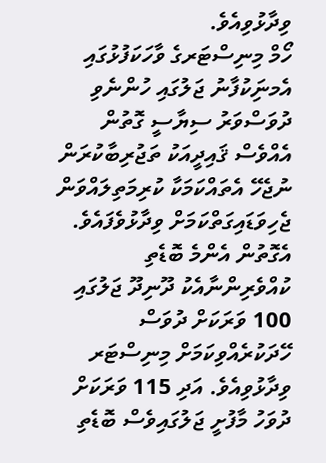ވިދާޅުވިއެވެ.
ހޯމް މިނިސްޓަރގެ ވާހަކަފުޅުގައި އެމނަިކުފާނު ޖަލުގައި ހުންނެވި ދުވަސްވަރު ސިޔާސީ ގޮތުން އެއްވެސް ޤައިދީއަކު ތަޖުރިބާކުރަން ނުޖެހޭ އެތައްކަމަކާ ކުރިމަތިލައްވަން ޖެހިވަޑައިގަތްކަމަށް ވިދާޅުވެފައެވެ. އެގޮތުން އެންމެ ބޮޑެތި ކުއްވެރިންނާއެކު ދޫނިދޫ ޖަލުގައި 100 ވަރަކަށް ދުވަސް ހޭދަކުރެއްވިކަމަށް މިނިސްޓަރ ވިދާޅުވިއެވެ. އަދި 115 ވަރަކަށް ދުވަހު މާފުށީ ޖަލުގައިވެސް ބޮޑެތި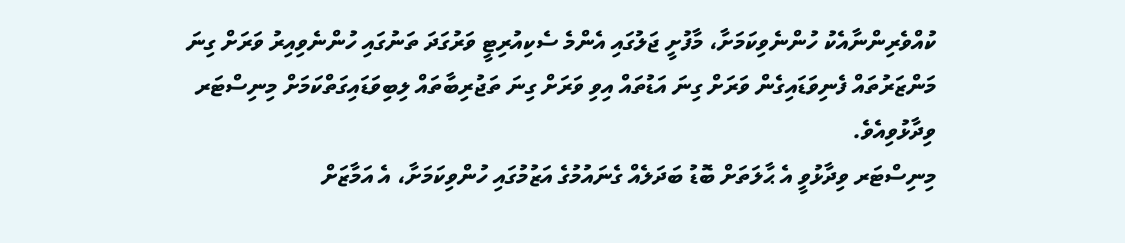ކުއްވެރިންނާއެކު ހުންނެވިކަމަށާ، މާފުށީ ޖަލުގައި އެންމެ ސެކިއުރިޓީ ވަރުގަދަ ތަނުގައި ހުންނެވިއިރު ވަރަށް ގިނަ މަންޒަރުތައް ފެނިވަޑައިގެން ވަރަށް ގިނަ އަޑުތައް އިވި ވަރަށް ގިނަ ތަޖުރިބާތައް ލިބިވަޑައިގަތްކަމަށް މިނިސްޓަރ ވިދާޅުވިއެވެ.
މިނިސްޓަރ ވިދާޅުވީ އެ ޙާލަތަށް ބޮޑު ބަދަލެއް ގެނައުމުގެ އަޒުމުގައި ހުންވިކަމަށާ، އެ އަމާޒަށް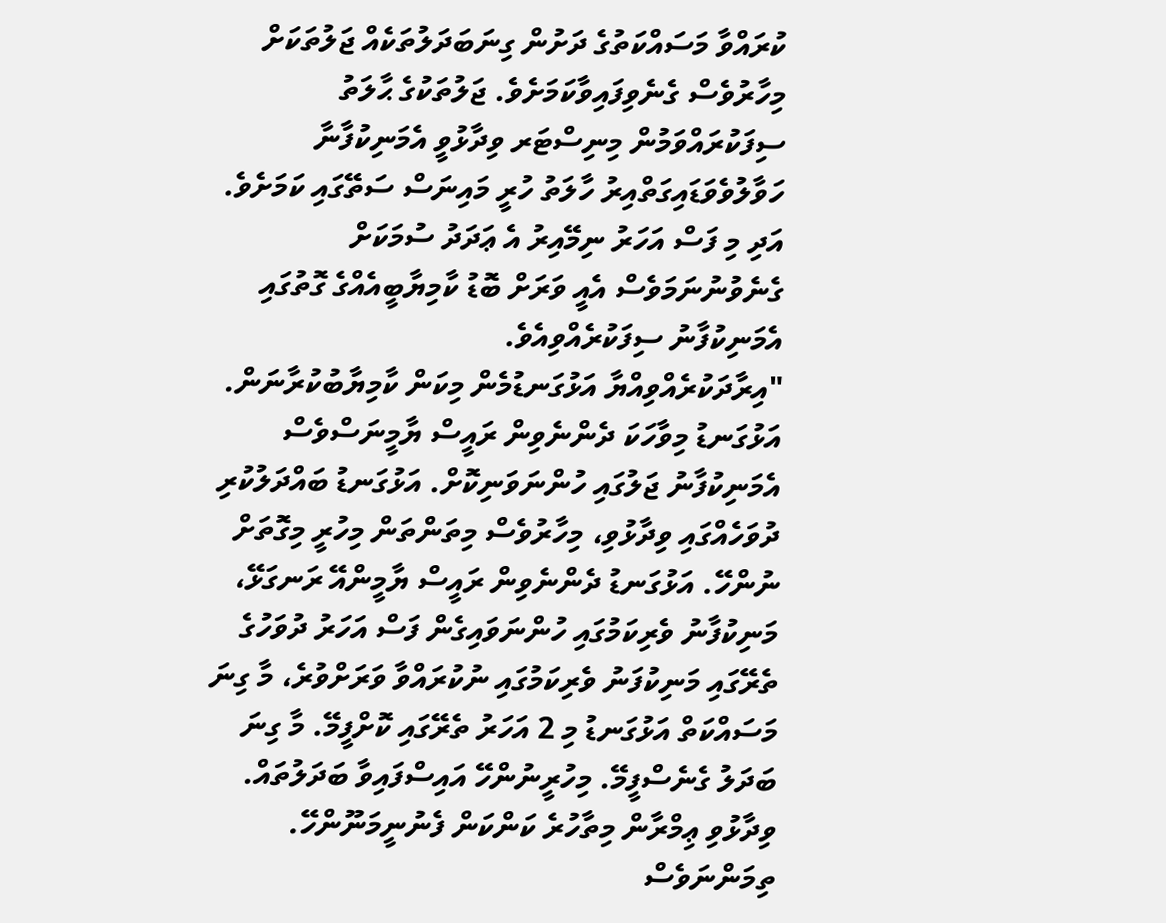ކުރައްވާ މަސައްކަތުގެ ދަށުން ގިނަބަދަލުތަކެއް ޖަލުތަކަށް މިހާރުވެސް ގެނެވިފައިވާކަމަށެވެ. ޖަލުތަކުގެ ޙާލަތު ސިފަކުރައްވަމުން މިނިސްޓަރ ވިދާޅުވީ އެމަނިކުފާނާ ހަވާލުވެވަޑައިގަތްއިރު ހާލަތު ހުރީ މައިނަސް ސަތޭގައި ކަމަށެވެ. އަދި މި ފަސް އަހަރު ނިމޭއިރު އެ ޢަދަދު ސުމަކަށް ގެނެވުނުނަމަވެސް އެއީ ވަރަށް ބޮޑު ކާމިޔާބީއެއްގެ ގޮތުގައި އެމަނިކުފާނު ސިފަކުރެއްވިއެވެ.
"އިރާދަކުރެއްވިއްޔާ އަޅުގަނޑުމެން މިކަން ކާމިޔާބުކުރާނަން. އަޅުގަނޑު މިވާހަކަ ދެންނެވިން ރައީސް ޔާމީނަސްވެސް އެމަނިކުފާނު ޖަލުގައި ހުންނަވަނިކޮށް. އަޅުގަނޑު ބައްދަލުކުރި ދުވަހެއްގައި ވިދާޅުވި، މިހާރުވެސް މިތަންތަން މިހުރީ މިގޮތަށް ނުންހޭ. އަޅުގަނޑު ދެންނެވިން ރައީސް ޔާމީންއޭ ރަނގަޅޭ، މަނިކުފާނު ވެރިކަމުގައި ހުންނަވައިގެން ފަސް އަހަރު ދުވަހުގެ ތެރޭގައި މަނިކުފަނު ވެރިކަމުގައި ނުކުރައްވާ ވަރަށްވުރެ، މާ ގިނަ މަސައްކަތް އަޅުގަނޑު މި 2 އަހަރު ތެރޭގައި ކޮށްފީމޭ. މާ ގިނަ ބަދަލު ގެނެސްފީމޭ. މިހުރީނުންހޭ އައިސްފައިވާ ބަދަލުތައް. ވިދާޅުވި ޢިމްރާން މިތާހުރެ ކަންކަން ފެނުނީމަނޫންހޭ. ތިމަންނަވެސް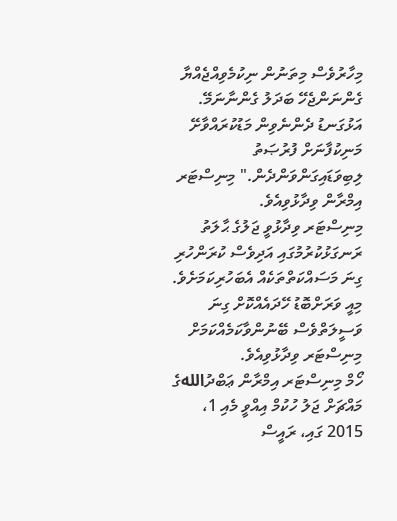މިހާރުވެސް މިތަނުން ނިކުމެވިއްޖެއްޔާ ގެންނަންޖެހޭ ބަދަލު ގެންނާނަމޭ. އަޅުގަނޑު ދެންނެވިން މަޑުކުރައްވާށޭ މަނިކުފާނަށް ފުރުޞަތު ލިބިވަޑައިގަންވަންދެން." މިނިސްޓަރ އިމްރާން ވިދާޅުވިއެވެ.
މިނިސްޓަރ ވިދާޅުވީ ޖަލުގެ ޙާލަތު ރަނގަޅުކުރުމުގައި އަދިވެސް ކުރަންހުރި ގިނަ މަސައްކަތްތަކެއް އެބަހުރިކަމަށެވެ. މިއީ ވަރަށްބޮޑު ހޭދައެއްކޮށް ގިނަ ވަސީލަތްވެސް ބޭނުންވާކަމެއްކަމަށް މިނިސްޓަރ ވިދާޅުވިއެވެ.
ހޯމް މިނިސްޓަރ އިމްރާން ޢަބްދުاللهގެ މައްޗަށް ޖަލު ހުކުމް އިއްވީ މެއި 1، 2015 ގައި، ރައީސް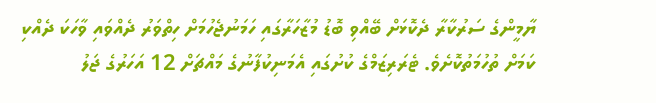ޔާމީންގެ ސަރުކާރާ ދެކޮޅަށް ބޭއްވި ބޮޑު މުޒާހަރާގައި ހަމަނުޖެހުމަށް ހިތްވަރު ދެއްވައި ވާހަކަ ދެއްކި ކަމަށް ތުހުމަތުކޮށެވެ. ޓެރަރިޒަމްގެ ކުށުގައި އެމަނިކުފާނުގެ މައްޗަށް 12 އަހަރުގެ ޖަލު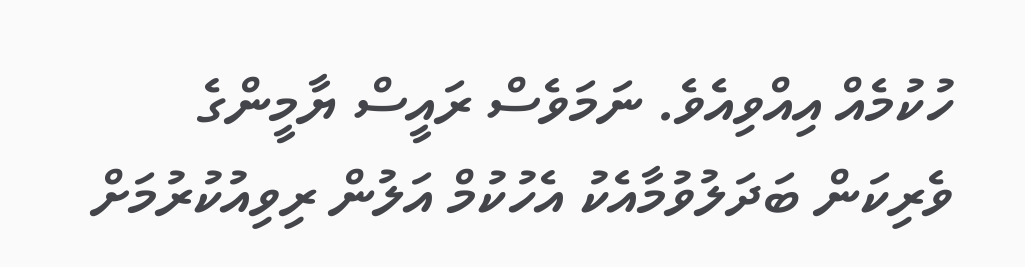ހުކުމެއް އިއްވިއެވެ. ނަމަވެސް ރައީސް ޔާމީންގެ ވެރިކަން ބަދަލުވުމާއެކު އެހުކުމް އަލުން ރިވިއުކުރުމަށް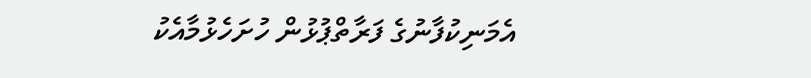އެމަނިކުފާނުގެ ފަރާތްޕުޅުން ހުށަހެޅުމާއެކު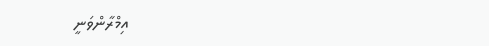އިމްރާންވަނީ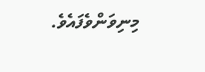މިނިވަންވެފައެވެ.